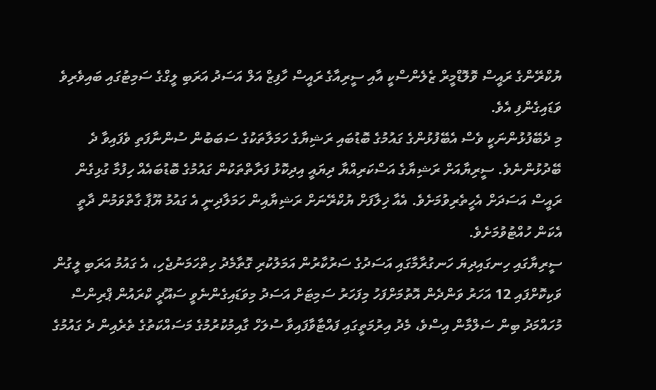ޔުކްރޭންގެ ރައީސް ވޮލޮޑްމީރް ޒެލެންސްކީ އާއި ސީރިއާގެ ރައީސް ހާފިޒް އަލް އަސަދު އަރަބި ލީގްގެ ސަމިޓުގައި ބައިވެރިވެ ވަޑައިގެންފި އެވެ.
މި ދެބޭފުޅުންނަކީ ވެސް އެބޭފުޅުންގެ ގައުމުގެ ބޮޑުބައި ރަޝިޔާގެ ހަމަލާތަކުގެ ސަބަބުން ސުންނާފަތި ވެފައިވާ ދެ ބޭދުޅުންނެވެ. ސީރިޔާއަށް ރަޝިޔާގެ އަސްކަރިއްޔާ ދިޔައީ އިދިކޮޅު ފަރާތްތަކުން ގައުމުގެ ބޮޑުބައެއް ހިފުމާ ގުޅިގެން ރައީސް އަސަދަށް އެހީތެރިވުމަށެވެ. އެއާ ޚިލާފަށް ޔުކްރޭނަށް ރަޝިޔާއިން ހަމަލާދިނީ އެ ގައުމު ޔޫޕާ ގާތްވަމުން ދާތީ އެކަން ހުއްޓުވުމަށެވެ.
ސީރިޔާގައި ހިނގައިދިޔަ ހަނގުރާމާގައި އަސަދުގެ ސަރުކާރުން އަމަލުކުރި ގޮތާމެދު ހިތްހަމަނުޖެހި، އެ ގައުމު އަރަބި ލީގުން ވަކިކޮށްފައި 12 އަހަރު ވަންދެން އޮތުމަށްފަހު މިފަހަރު ސަމިޓަށް އަސަދު މިވަޑައިގެންނެވީ ސައޫދީ ކްރައުން ޕްރިންސް މުހައްމަދު ބިން ސަލްމާން އިސްވެ، މެދު އިރުމަތީގައި ފައްޓާވާފައިވާ ސުލަހް ގާއިމުކުރުމުގެ މަސައްކަތުގެ ތެރެއިން ދެ ގައުމުގެ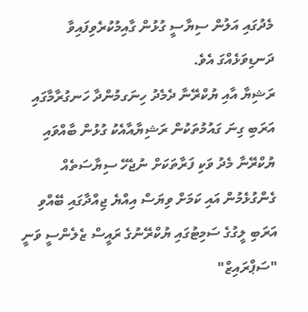މެދުގައި އަލުން ސިޔާސީ ގުޅުން ގާއިމުކުރެވިފައިވާ ދަނޑިވަޅެއްގަ އެވެ.
ރަޝިޔާ އާއި ޔުކްރޭނާ ދެމެދު ހިނަގމުންދާ ހަނގުރާމާގައި އަރަބި ގިނަ ގައުމުތަކުން ރަޝިޔާއާއެކު ގުޅުން ބާއްވައި ޔުކްރޭނާ މެދު ވަކި ފަރާތަކަށް ނުޖެހޭ ސިޔާސަތެއް ގެންގުޅެމުން އައި ކަމަށް ވިޔަސް އިއްޔެ ޖިއްދާގައި ބޭއްވި އަރަބި ލީގުގެ ސަމިޓުގައި ޔުކްރޭނުގެ ރައީސް ޒެލެންސީ ވަނީ "ސަޕްރައިޒް"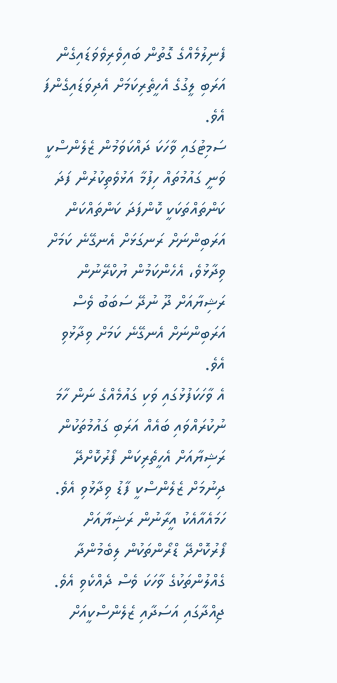ފެނިލުމެއްގެ ގޮތުން ބައިވެރިވެވަޑައިގެން އަރަބި ލީގުގެ އެހީތެރިކަމަށް އެދިވަޑައިގެންފަ އެވެ.
ސަމިޓުގައި ވާހަކަ ދައްކަވަމުން ޒެލެންސްކީ ވަނީ ގައުމުތައް ހިފުމާ އަޅުވެތިކުރުން ފަދަ ކަންތައްތަކަކީ ކޮންފަދަ ކަންތައްކަން އަރަބިންނަށް ރަނގަޅަށް އެނގޭނެ ކަމަށް ވިދާޅުވެ، އެހެންކަމުން ޔުކްރޭނުން ރަޝިޔާއަށް ދޫ ނުދޭ ސަބަބު ވެސް އަރަބިންނަށް އެނގޭނެ ކަމަށް ވިދާޅުވި އެވެ.
އެ ވާހަކަފުޅުގައި ވަކި ގައުމެއްގެ ނަން ހާމަ ނުކުރައްވައި ބައެއް އަރަބި ގައުމުތަކުން ރަޝިޔާއަށް އެހީތެރިކަން ފޯރުކޮށްދޭ ދިނުމަށް ޒެލެންސްކީ ފާޑު ވިދާޅުވި އެވެ. ހަމައެއާއެކު އީރާނުން ރަޝިޔާއަށް ފޯރުކޮށްދޭ ޑްރޯންތަކުން ލިބެމުންދާ ގެއްލުންތަކުގެ ވާހަކަ ވެސް ދެއްކެވި އެވެ.
ޖިއްދާގައި އަސަދާއި ޒެލެންސްކީއަށް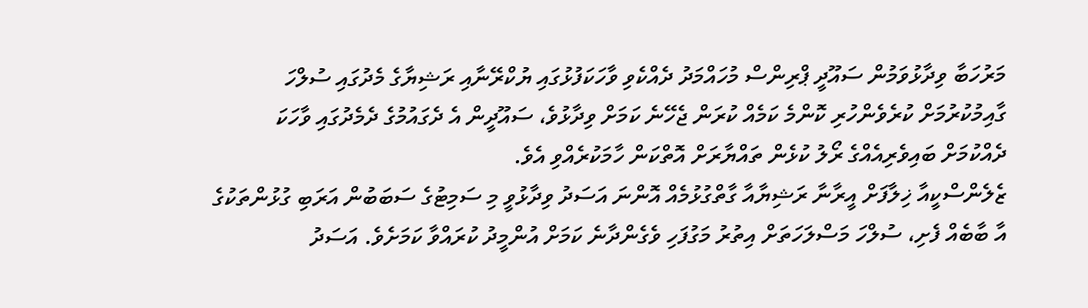މަރުހަބާ ވިދާޅުވަމުން ސައޫދީ ޕްރިންސް މުހައްމަދު ދެއްކެވި ވާހަކަފުޅުގައި ޔުކްރޭނާއި ރަޝިޔާގެ މެދުގައި ސުލްހަ ގާއިމުކުރުމަށް ކުރެވެންހުރި ކޮންމެ ކަމެއް ކުރަން ޖެހޭނެ ކަމަށް ވިދާޅުވެ، ސައޫދީން އެ ދެގައުމުގެ ދެމެދުގައި ވާހަކަ ދެއްކުމަށް ބައިވެރިއެއްގެ ރޯލު ކުޅެން ތައްޔާރަށް އޮތްކަން ހާމަކުރެއްވި އެވެ.
ޒެލެންސްކީއާ ޚިލާފަށް އީރާނާ ރަޝިޔާއާ ގާތްގުޅުމެއް އޮންނަ އަސަދު ވިދާޅުވީ މި ސަމިޓުގެ ސަބަބުން އަރަބި ގުޅުންތަކުގެ އާ ބާބެއް ފެށި، ސުލްހަ މަސްލަހަތަށް އިތުރު މަގުފަހި ވެގެންދާނެ ކަމަށް އުންމީދު ކުރައްވާ ކަމަށެވެ. އަސަދު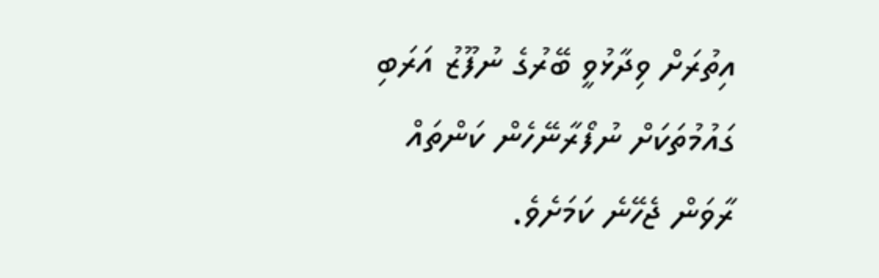އިތުރަށް ވިދާޅުވީ ބޭރުގެ ނުފޫޒު އަރަބި ގައުމުތަކަށް ނުފޯރާނޭހެން ކަންތައް ރާވަން ޖެހޭނެ ކަމަށެވެ.